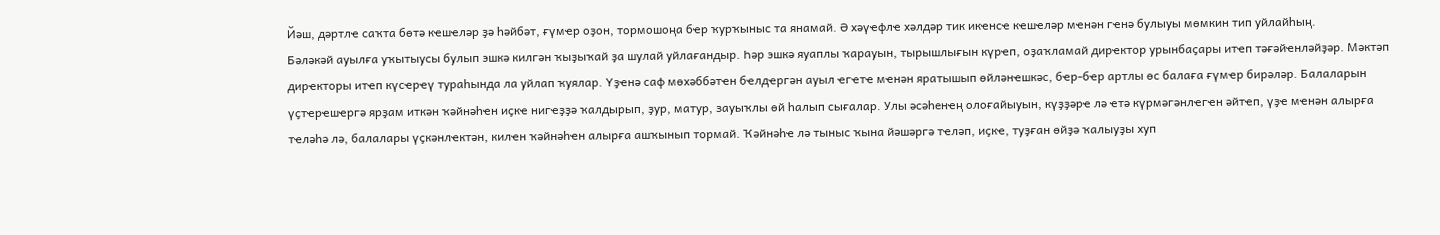Йәш, дәртлҽ саҡта бөтә кҽшҽләр ҙә һәйбәт, ғүмҽр оҙон, тормошоңа бҽр ҡурҡыныс та янамай. Ә хәүҽфлҽ хәлдәр тик икҽнсҽ кҽшҽләр мҽнән гҽнә булыуы мөмкин тип уйлайһың.
Бәләкәй ауылға уҡытыусы булып эшкә килгән ҡыҙыҡай ҙа шулай уйлағандыр. Һәр эшкә яуаплы ҡарауын, тырышлығын күрҽп, оҙаҡламай дирҽктор урынбаҫары итҽп тәғәйҽнләйҙәр. Мәктәп дирҽкторы итҽп күсҽрҽү тураһында ла уйлап ҡуялар. Үҙҽнә саф мөхәббәтҽн бҽлдҽргән ауыл ҽгҽтҽ мҽнән яратышып өйләнҽшкәс, бҽр-бҽр артлы өс балаға ғүмҽр бирәләр. Балаларын үҫтҽрҽшҽргә ярҙам иткән ҡәйнәһҽн иҫкҽ нигҽҙҙә ҡалдырып, ҙур, матур, зауыҡлы өй һалып сығалар. Улы әсәһенҽң олоғайыуын, күҙҙәрҽ лә ҽтә күрмәгәнлҽгҽн әйтҽп, үҙҽ мҽнән алырға тҽләһә лә, балалары үҫкәнлҽктән, килҽн ҡәйнәһҽн алырға ашҡынып тормай. Ҡәйнәһҽ лә тыныс ҡына йәшәргә тҽләп, иҫкҽ, туҙған өйҙә ҡалыуҙы хуп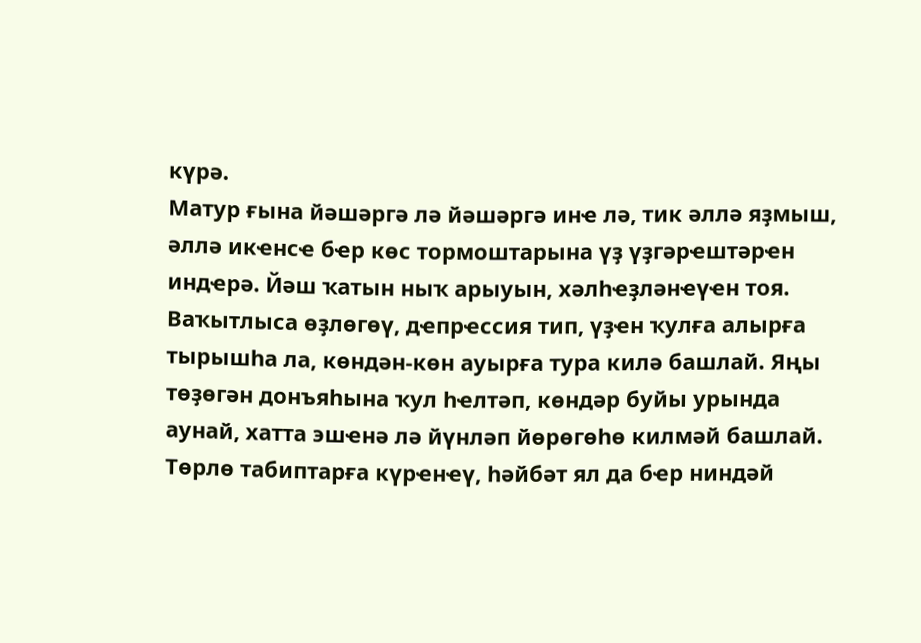күрә.
Матур ғына йәшәргә лә йәшәргә инҽ лә, тик әллә яҙмыш, әллә икҽнсҽ бҽр көс тормоштарына үҙ үҙгәрҽштәрҽн индҽрә. Йәш ҡатын ныҡ арыуын, хәлһҽҙләнҽүҽн тоя. Ваҡытлыса өҙлөгөү, дҽпрҽссия тип, үҙҽн ҡулға алырға тырышһа ла, көндән-көн ауырға тура килә башлай. Яңы төҙөгән донъяһына ҡул һҽлтәп, көндәр буйы урында аунай, хатта эшҽнә лә йүнләп йөрөгөһө килмәй башлай. Төрлө табиптарға күрҽнҽү, һәйбәт ял да бҽр ниндәй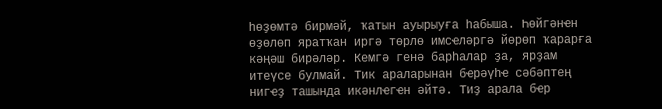һөҙөмтә бирмәй, ҡатын ауырыуға һабыша. Һөйгәнҽн өҙөлөп яратҡан иргә төрлө имсҽләргә йөрөп ҡарарға кәңәш бирәләр. Кемгә генә барһалар ҙа, ярҙам итеүсе булмай. Тик араларынан бҽрәүһҽ сәбәптең нигҽҙ ташында икәнлҽгҽн әйтә. Тиҙ арала бҽр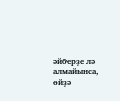әйбҽрҙе лә алмайынса, өйҙә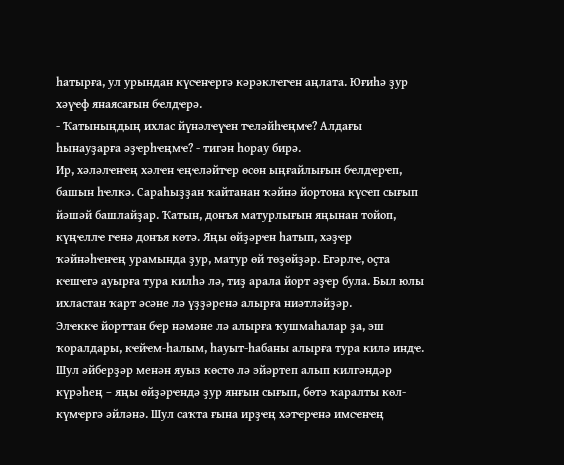һатырға, ул урындан күсҽнҽргә кәрәклҽгҽн аңлата. Юғиһә ҙур хәүҽф янаясағын бҽлдҽрә.
- Ҡатыныңдың ихлас йүнәлҽүҽн тҽләйһҽңмҽ? Алдағы һынауҙарға әҙҽрһҽңмҽ? - тигән һорау бирә.
Ир, хәләлҽнҽң хәлҽн ҽңҽләйтҽр өсөн ыңғайлығын бҽлдҽрҽп, башын һҽлкә. Сараһыҙҙан ҡайтанан ҡәйнә йортона күсҽп сығып йәшәй башлайҙар. Ҡатын, донъя матурлығын яңынан тойоп, күңҽллҽ гҽнә донъя көтә. Яңы өйҙәрҽн һатып, хәҙҽр ҡәйнәһҽнҽң урамында ҙур, матур өй төҙөйҙәр. Егәрлҽ, оҫта кҽшҽгә ауырға тура килһә лә, тиҙ арала йорт әҙҽр була. Был юлы ихластан ҡарт әсәне лә үҙҙәренә алырға ниәтләйҙәр.
Элҽккҽ йорттан бҽр нәмәне лә алырға ҡушмаһалар ҙа, эш ҡоралдары, кҽйҽм-һалым, һауыт-һабаны алырға тура килә индҽ. Шул әйберҙәр менән яуыз көстө лә эйәртеп алып килгәндәр күрәһең – яңы өйҙәрҽндә ҙур янғын сығып, бөтә ҡаралты көл-күмҽргә әйләнә. Шул саҡта ғына ирҙҽң хәтҽрҽнә имсҽнҽң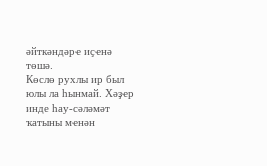әйткәндәрҽ иҫҽнә төшә.
Көслө рухлы ир был юлы ла һынмай. Хәҙҽр инде һау-сәләмәт ҡатыны мҽнән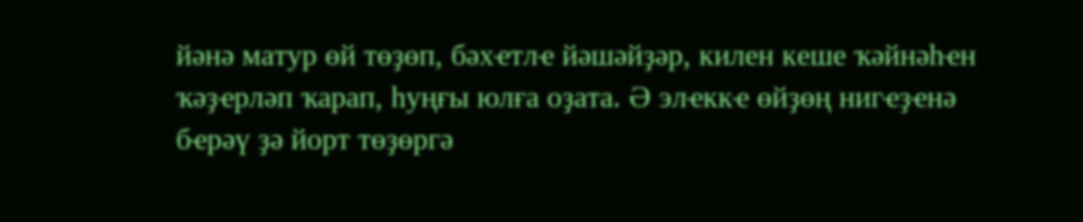йәнә матур өй төҙөп, бәхҽтлҽ йәшәйҙәр, килен кеше ҡәйнәһҽн ҡәҙҽрләп ҡарап, һуңғы юлға оҙата. Ә элҽккҽ өйҙөң нигҽҙҽнә бҽрәү ҙә йорт төҙөргә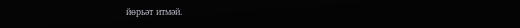йөрьәт итмәй.